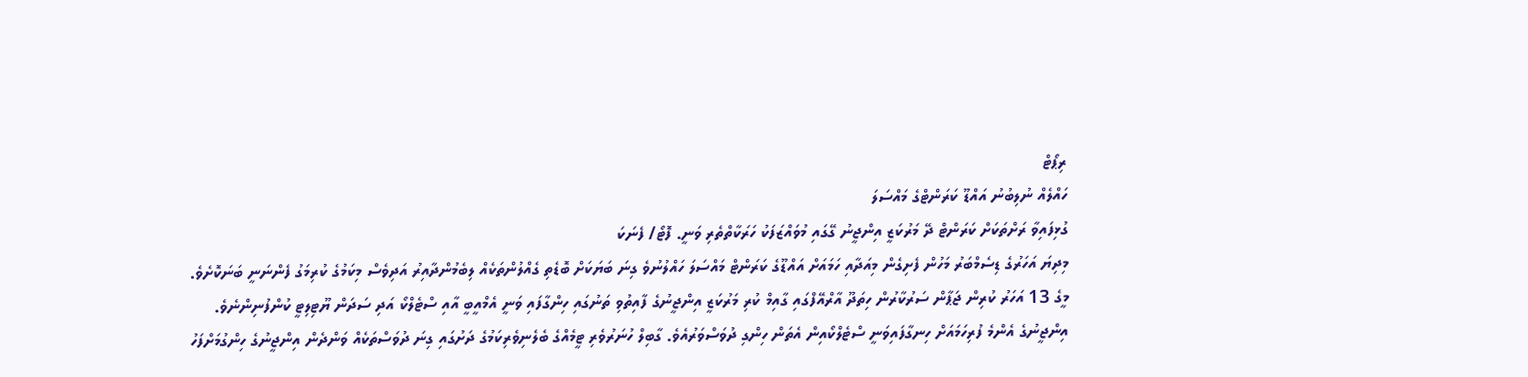ރިޕޯޓް
ހައްލެއް ނުލިބުނު އައްޑޫ ކަރަންޓްގެ މައްސަލަ
ގުޅިފައިވާ ރަށްތަކަށް ކަރަންޓް ދޭ މަރުކަޒީ އިންޖީނު ގޭގައި މުވައްޒަފަކު ހަރަކާތްތެރި ވަނީ. ފޮޓޯ/ ފެނަކަ
މިދިޔަ އަހަރުގެ ޑިސެމްބަރު މަހުން ފެށިގެން މިއަދާއި ހަމައަށް އައްޑޫގެ ކަރަންޓް މައްސަލަ ހައްލުނުވެ ގިނަ ބަޔަކަށް ބޮޑެތި ގެއްލުންތަކެއް ލިބެމުންދާއިރު އަދިވެސް މިކަމުގެ ކުރިމަގު ފެންނަނީ ބަނަކޮށެވެ.
މީގެ 13 އަހަރު ކުރިން ޖަޕާން ސަރުކާރުން ހިތަދޫ އާރްއޭފްގައި ގާއިމް ކުރި މަރުކަޒީ އިންޖީނުގެ ފާއިތުވި ތަނުގައި ހިންގާފައި ވަނީ އެމްއީބީ އާއި ސްޓެލްކޯ އަދި ސަދަން ޔޫޓިލިޓީ ކުންފުނިންނެވެ.
އިންޖީނުގެ އެންމެ ފުރިހަމައަށް ހިނގާފައިވަނީ ސްޓެލްކޯއިން އެތަން ހިންގި ދުވަސްވަރުއެވެ. ގާބިލް ހުނަރުވެރި ޓީމެއްގެ ބެލެނިވެރިކަމުގެ ދަށުގައި ގިނަ ދުވަސްތަކެއް ވަންދެން އިންޖީނުގެ ހިންގުމަށްފަހު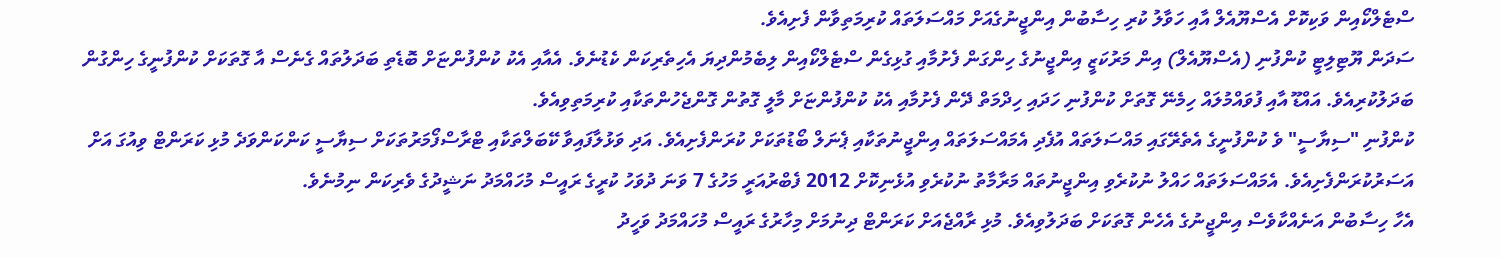ސްޓެލްކޯއިން ވަކިކޮށް އެސްޔޫއެލް އާއި ހަވާލު ކުރި ހިސާބުން އިންޖީނުގެއަށް މައްސަލަތައް ކުރިމަތިވާން ފެށިއެވެ.
ސަދަން ޔޫޓިލިޓީ ކުންފުނި (އެސްޔޫއެލް) އިން މަރުކަޒީ އިންޖީނުގެ ހިންގަން ފެށުމާއި ގުޅިގެން ސްޓެލްކޯއިން ލިބެމުންދިޔަ އެހިތެރިކަން ކެޑުނެވެ. އެއާއި އެކު ކުންފުންޏަށް ބޮޑެތި ބަދަލުތައް ގެނެސް އާ ގޮތަކަށް ކުންފުނީގެ ހިންގުން ބަދަލުކުރިއެވެ. އައްޑޫ އާއި ފުވައްމުލައް ހިމެނޭ ގޮތަށް ކުންފުނި ހަދައި ހިދްމަތް ދޭން ފެށުމާއި އެކު ކުންފުންޏަށް މާލީ ގޮތުން ގޮންޖެހުންތަކާއި ކުރިމަތިވިއެވެ.
ކުންފުނި "ސިޔާސީ" ވެ ކުންފުނީގެ އެތެރޭގައި މައްސަލަތައް އުފެދި އެމައްސަލަތައް އިންޖީނުތަކާއި ޕެނަލް ބޯޑުތަކަށް ކުރަންފެށިއެވެ. އަދި ވަޅުލާފައިވާ ކޭބަލްތަކާއި ޓްރާސްފޯމަރުތަކަށް ސިޔާސީ ކަންކަންވަދެ މުޅި ކަރަންޓް ވިއުގަ އަށް އަސަރުކުރަންފެށިއެވެ. އެމައްސަލަތައް ހައްލު ނުކުރެވި އިންޖީނުތައް މަރާމާތު ނުކުރެވި އުޅެނިކޮށް 2012 ފެބްރުއަރީ މަހުގެ 7 ވަނަ ދުވަހު ކުރީގެ ރައީސް މުހައްމަދު ނަޝީދުގެ ވެރިކަން ނިމުނެވެ.
އެހާ ހިސާބުން އަނެއްކާވެސް އިންޖީނުގެ އެހެން ގޮތަކަށް ބަދަލުވިއެވެ. މުޅި ރާއްޖެއަށް ކަރަންޓް ދިނުމަށް މިހާރުގެ ރައީސް މުހައްމަދު ވަހީދު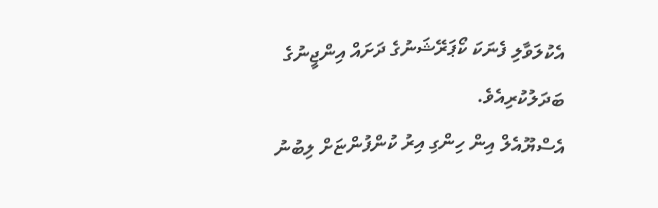އެކުލަވާލި ފެނަކަ ކޯޕަރޭޝަނުގެ ދަށައް އިންޖީނުގެ ބަދަލުކުރިއެވެ.
އެސްޔޫއެލް އިން ހިންގި އިރު ކުންފުންޏަށް ލިބުނު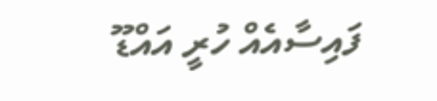ފައިސާއެއް ހުރީ އައްޑޫ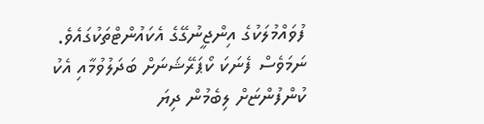ފުވައްމުލަކުގެ އިންޖީނުގޭގެ އެކައުންޓްތަކުގައެވެ. ނަމަވެސް ފެނަކަ ކޯޕަރޭޝަނަށް ބަދަލުވުމާއި އެކު ކުންފުންޏަށް ލިބެމުން ދިޔަ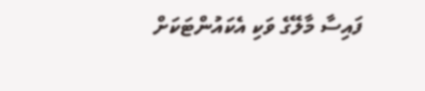ފައިސާ މާލޭގެ ވަކި އެކައުންޓަކަށް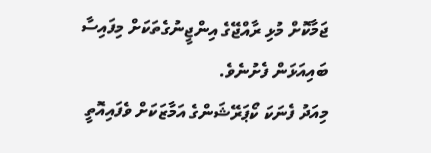ޖަމާކޮށް މުޅި ރާއްޖޭގެ އިންޖީނުގެތަކަށް މިފައިސާ ބައިއަޅަން ފެށުނެވެ.
މިއަދު ފެނަކަ ކޯޕަރޭޝަންގެ އަމާޒަކަށް ވެފައިއޮތީ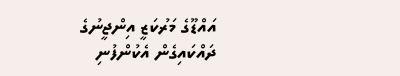އައްޑޫގެ މަރުކަޒީ އިންޖީނުގެ ދައްކައިގެން އެކުންފުނި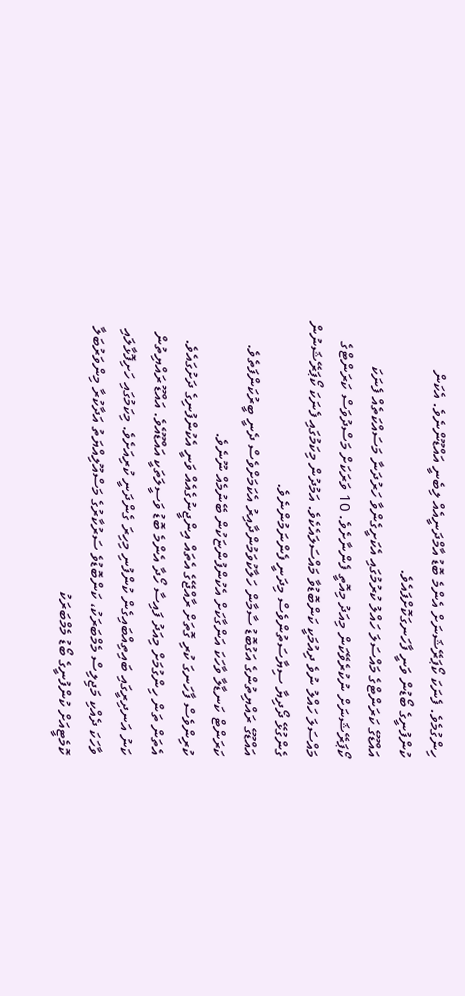ހިންގުމެވެ. ފެނަކަ ކޯޕަރޭޝަނަށް އެންމެ ބޮޑު އާމްދަނީއެއް ލިބެނީ އައްޑޫންނެވެ. އެކަން ކުންފުނީގެ ބޯޑުން ވަނީ ފާހަނގަކޮށްފައެވެ.
އައްޑޫގެ ކަރަންޓްގެ މައްސަލަ ހައްލު ކުރުމުގައި އެކަށީގެންވާ ހަރުދަނާ މަސައްކަތެއް ފެނަކަ ކޯޕަރޭޝަނަށް ނުކުރެވޭކަން މިއަދު މިއޮތީ ފެންނާށެވެ. 10 ވަރަކަށް މަސްދުވަސް ކަރަންޓްގެ މައްސަލަ ހައްލު ނުވެ ދިއުމަކީ ކަންބޮޑުވާ މައްސަލައެކެވެ. އަމުދުން މިކަމުގައި ފެނަކަ ކޯޕަރޭޝަނުން ގެންގުޅޭ ދޯދިޔާ ސިޔާސަތުންވެސް މިދަނީ ފެންނަމުންނެވެ.
އައްޑޫގެ ރައްޔިތުންގެ އަގުބޮޑު ސާމާން ހަލާކުވަމުންދާއިރު އެކަމަށްވެސް ދެނީ ބީރުކަންފަތެވެ. ކަރަންޓް ކަނޑާލާ ވާހަކަ އަންގާކަށް އެކުންފުންޏަކުން ބޭނުމެއް ނޫނެވެ.
ކުރިންވެސް ފާހަނގަ ކުރި ގޮތަށް ރާއްޖޭގެ އެތައް އިންޖީނުގެއެއް ވަނީ އެކުންފުނިގެ ދަށުގައެވެ. އެތަން ތަން ހިންގުމަށް މިއަދު ފައިސާ ހޯދާ އެންމެ ބޮޑު ވަސީލަތަކީ އައްޑޫއެވެ. އައްޑޫ ރައްޔިތުން ކަނު އަނދިރީގައި ބައިތިއްބައިގެން ކުންފުނި މިހިރަ ގެންދަނީ ކުރިއަށެވެ. މިކަމުގައި ހަށިފޮޅާލައި ވާހަކަ ދެއްކި މަޖިލިސް މެމްބަރަކު، ކަންބޮޑުވެ ސަރުކާރުގެ މަސްއޫލިއްޔަތު އަދާކުރާ މިންވަރުބަލާ ކޮމެޓީއަށް ކުންފުނީގެ ބޯޑު މެމްބަރަކު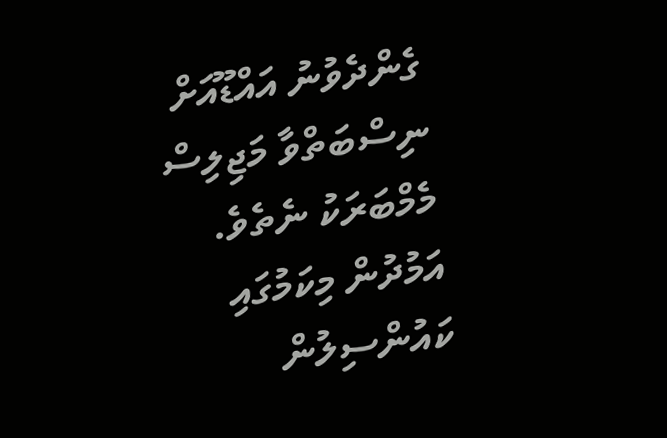ގެންދެވުނު އައްޑޫއަށް ނިސްބަތްވާ މަޖިލިސް މެމްބަރަކު ނެތެވެ.
އަމުދުން މިކަމުގައި ކައުންސިލުން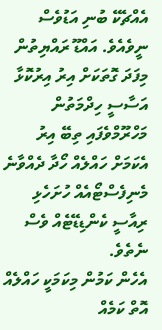އެއްޗެކޭ ބުނި އަޑުވެސް ނީވެއެވެ. އައްޑޫ ރައްޔިތުން މިފަދަ ގޮތަކަށް އިރު އިރުކޮޅާ އަސާސީ ހިދްމަތުން މަހްރޫމްވެފައި ތިބޭ އިރު އެކަމަށް ހައްލެއް ހޯދާ ދެއްވާނެ މެނިފެސްޓޯއެއް ހުށަހެޅި ރިއާސީ ކެންޑިޑޭޓެއް ވެސް ނެތެވެ.
އެހެން ކަމުން މިކަމަކީ ހައްލެއް އޮތް ކަމެއް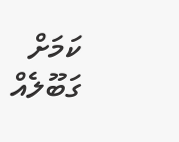ކަމަށް ގަބޫލެއް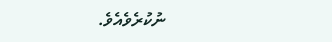ނުކުރެވެއެވެ.